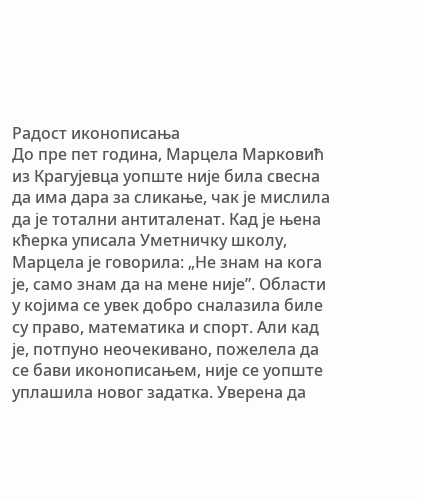Радост иконописања
До пре пет година, Марцела Марковић из Крагујевца уопште није била свесна да има дара за сликање, чак је мислила да је тотални антиталенат. Кад је њена кћерка уписала Уметничку школу, Марцела је говорила: „Не знам на кога је, само знам да на мене није”. Области у којима се увек добро сналазила биле су право, математика и спорт. Али кад је, потпуно неочекивано, пожелела да се бави иконописањем, није се уопште уплашила новог задатка. Уверена да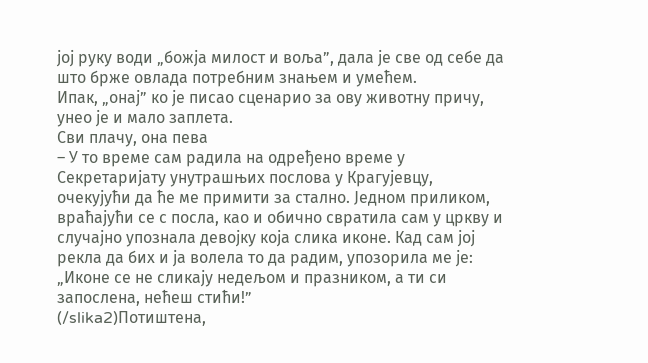јој руку води „божја милост и воља”, дала је све од себе да што брже овлада потребним знањем и умећем.
Ипак, „онај” ко је писао сценарио за ову животну причу, унео је и мало заплета.
Сви плачу, она пева
– У то време сам радила на одређено време у Секретаријату унутрашњих послова у Крагујевцу, очекујући да ће ме примити за стално. Једном приликом, враћајући се с посла, као и обично свратила сам у цркву и случајно упознала девојку која слика иконе. Кад сам јој рекла да бих и ја волела то да радим, упозорила ме је: „Иконе се не сликају недељом и празником, а ти си запослена, нећеш стићи!”
(/slika2)Потиштена,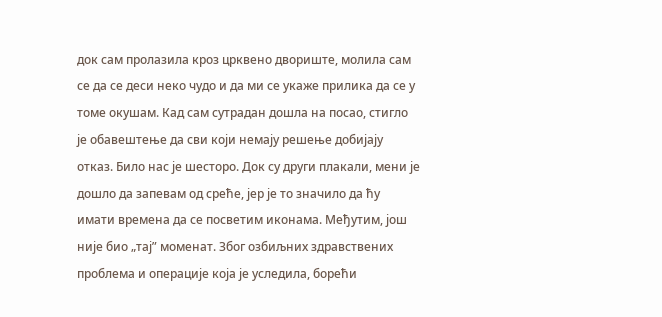док сам пролазила кроз црквено двориште, молила сам се да се деси неко чудо и да ми се укаже прилика да се у томе окушам. Кад сам сутрадан дошла на посао, стигло је обавештење да сви који немају решење добијају отказ. Било нас је шесторо. Док су други плакали, мени је дошло да запевам од среће, јер је то значило да ћу имати времена да се посветим иконама. Међутим, још није био „тај” моменат. Због озбиљних здравствених проблема и операције која је уследила, борећи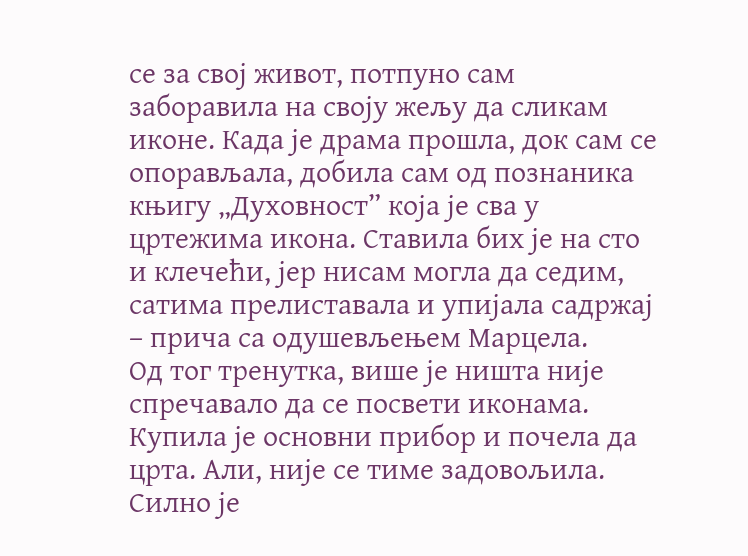се за свој живот, потпуно сам заборавила на своју жељу да сликам иконе. Када је драма прошла, док сам се опорављала, добила сам од познаника књигу „Духовност” која је сва у цртежима икона. Ставила бих је на сто и клечећи, јер нисам могла да седим, сатима прелиставала и упијала садржај – прича са одушевљењем Марцела.
Од тог тренутка, више је ништа није спречавало да се посвети иконама. Купила је основни прибор и почела да црта. Али, није се тиме задовољила. Силно је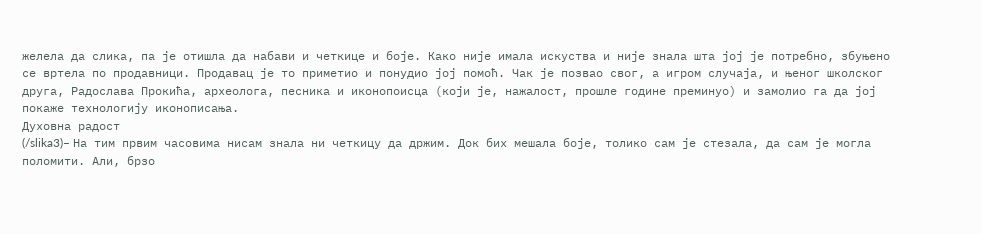желела да слика, па је отишла да набави и четкице и боје. Како није имала искуства и није знала шта јој је потребно, збуњено се вртела по продавници. Продавац је то приметио и понудио јој помоћ. Чак је позвао свог, а игром случаја, и њеног школског друга, Радослава Прокића, археолога, песника и иконопоисца (који је, нажалост, прошле године преминуо) и замолио га да јој покаже технологију иконописања.
Духовна радост
(/slika3)– На тим првим часовима нисам знала ни четкицу да држим. Док бих мешала боје, толико сам је стезала, да сам је могла поломити. Али, брзо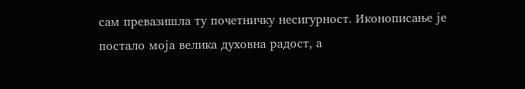сам превазишла ту почетничку несигурност. Иконописање је постало моја велика духовна радост, а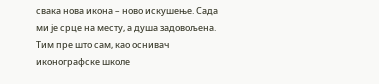свака нова икона – ново искушење. Сада ми је срце на месту, а душа задовољена. Тим пре што сам, као оснивач иконографске школе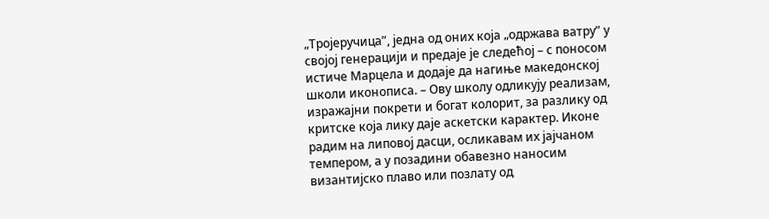„Тројеручица”, једна од оних која „одржава ватру” у својој генерацији и предаје је следећој – с поносом истиче Марцела и додаје да нагиње македонској школи иконописа. – Ову школу одликују реализам, изражајни покрети и богат колорит, за разлику од критске која лику даје аскетски карактер. Иконе радим на липовој дасци, осликавам их јајчаном темпером, а у позадини обавезно наносим византијско плаво или позлату од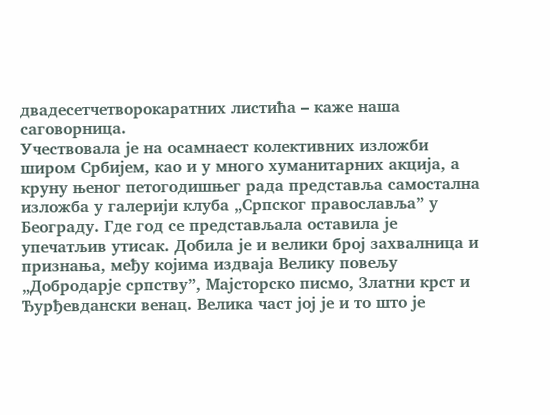двадесетчетворокаратних листића – каже наша саговорница.
Учествовала је на осамнаест колективних изложби широм Србијем, као и у много хуманитарних акција, а круну њеног петогодишњег рада представља самостална изложба у галерији клуба „Српског православља” у Београду. Где год се представљала оставила је упечатљив утисак. Добила је и велики број захвалница и признања, међу којима издваја Велику повељу „Добродарје српству”, Мајсторско писмо, Златни крст и Ђурђевдански венац. Велика част јој је и то што је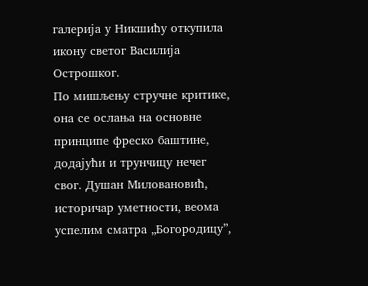галерија у Никшићу откупила икону светог Василија Острошког.
По мишљењу стручне критике, она се ослања на основне принципе фреско баштине, додајући и трунчицу нечег свог. Душан Миловановић, историчар уметности, веома успелим сматра „Богородицу”,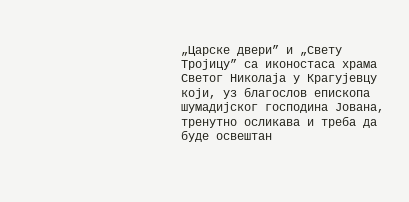„Царске двери” и „Свету Тројицу” са иконостаса храма Светог Николаја у Крагујевцу који, уз благослов епископа шумадијског господина Јована, тренутно осликава и треба да буде освештан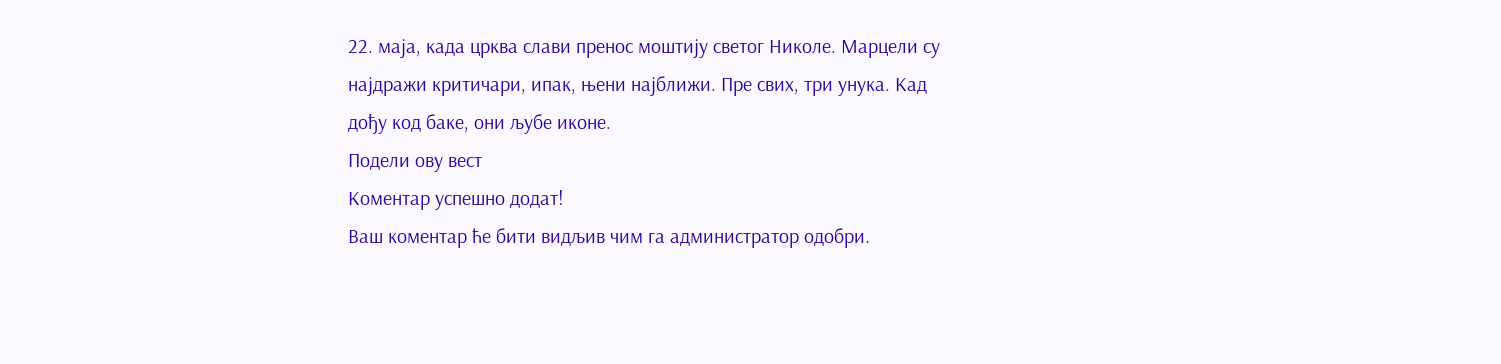22. маја, када црква слави пренос моштију светог Николе. Марцели су најдражи критичари, ипак, њени најближи. Пре свих, три унука. Кад дођу код баке, они љубе иконе.
Подели ову вест
Комeнтар успeшно додат!
Ваш комeнтар ћe бити видљив чим га администратор одобри.